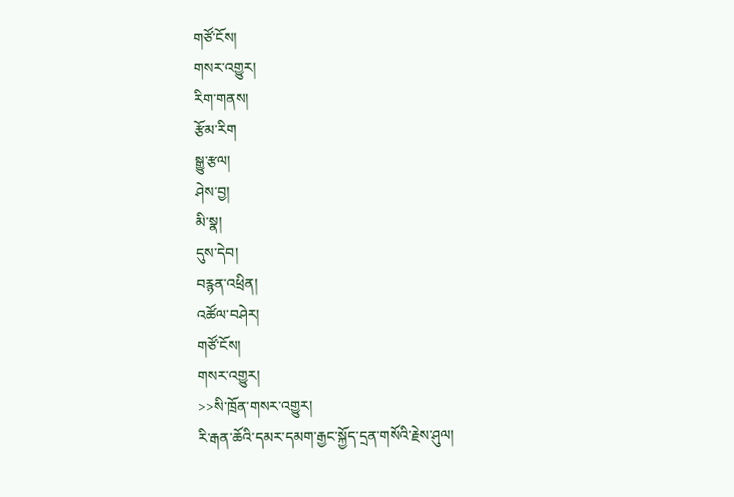གཙོ་ངོས།
གསར་འགྱུར།
རིག་གནས།
རྩོམ་རིག
སྒྱུ་རྩལ།
ཤེས་བྱ།
མི་སྣ།
དུས་དེབ།
བརྙན་འཕྲིན།
འཚོལ་བཤེར།
གཙོ་ངོས།
གསར་འགྱུར།
>>སི་ཁྲོན་གསར་འགྱུར།
རི་རྒན་ཆོའི་དམར་དམག་རྒྱང་སྐྱོད་དྲན་གསོའི་རྗེས་ཤུལ།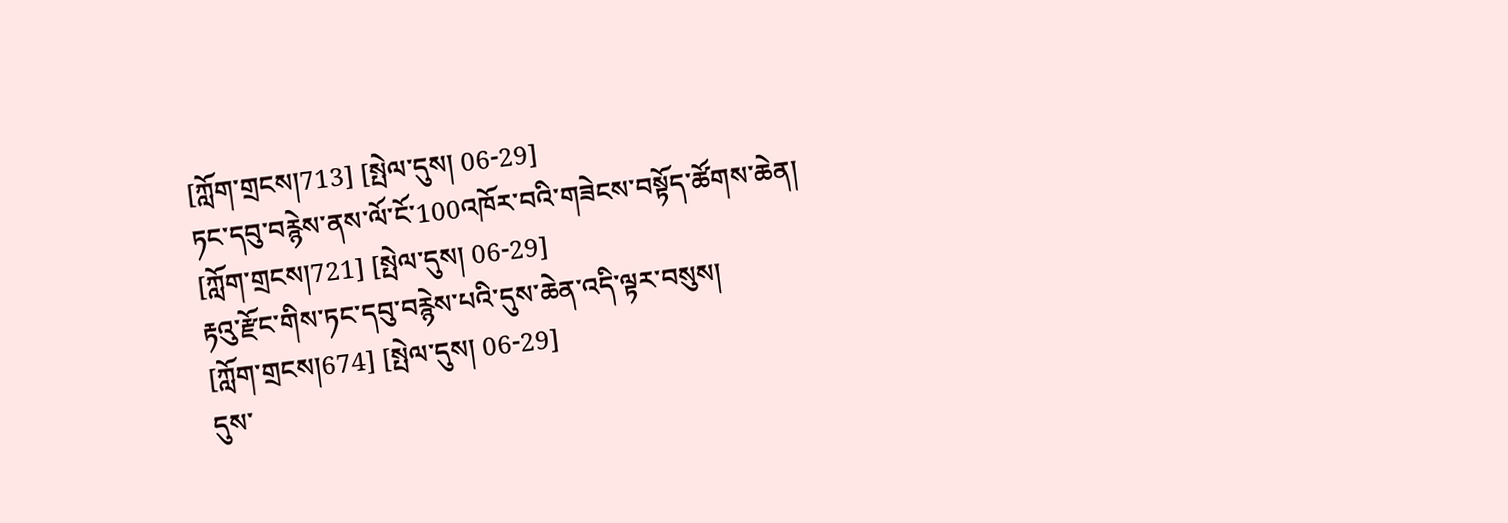[ཀློག་གྲངས།713] [སྤེལ་དུས། 06-29]
ཏང་དབུ་བརྙེས་ནས་ལོ་ངོ་100འཁོར་བའི་གཟེངས་བསྟོད་ཚོགས་ཆེན།
[ཀློག་གྲངས།721] [སྤེལ་དུས། 06-29]
རྟའུ་རྫོང་གིས་ཏང་དབུ་བརྙེས་པའི་དུས་ཆེན་འདི་ལྟར་བསུས།
[ཀློག་གྲངས།674] [སྤེལ་དུས། 06-29]
དུས་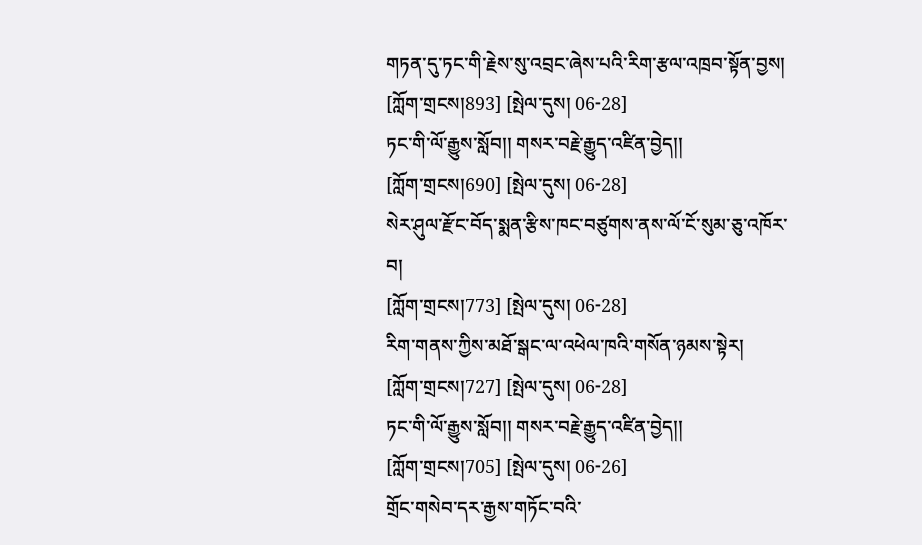གཏན་དུ་ཏང་གི་རྗེས་སུ་འབྲང་ཞེས་པའི་རིག་རྩལ་འཁྲབ་སྟོན་བྱས།
[ཀློག་གྲངས།893] [སྤེལ་དུས། 06-28]
ཏང་གི་ལོ་རྒྱུས་སློབ།། གསར་བརྗེ་རྒྱུད་འཛིན་བྱེད།།
[ཀློག་གྲངས།690] [སྤེལ་དུས། 06-28]
སེར་ཤུལ་རྫོང་བོད་སྨན་རྩིས་ཁང་བཙུགས་ནས་ལོ་ངོ་སུམ་ཅུ་འཁོར་བ།
[ཀློག་གྲངས།773] [སྤེལ་དུས། 06-28]
རིག་གནས་ཀྱིས་མཐོ་སྒང་ལ་འཕེལ་ཁའི་གསོན་ཉམས་སྟེར།
[ཀློག་གྲངས།727] [སྤེལ་དུས། 06-28]
ཏང་གི་ལོ་རྒྱུས་སློབ།། གསར་བརྗེ་རྒྱུད་འཛིན་བྱེད།།
[ཀློག་གྲངས།705] [སྤེལ་དུས། 06-26]
གྲོང་གསེབ་དར་རྒྱས་གཏོང་བའི་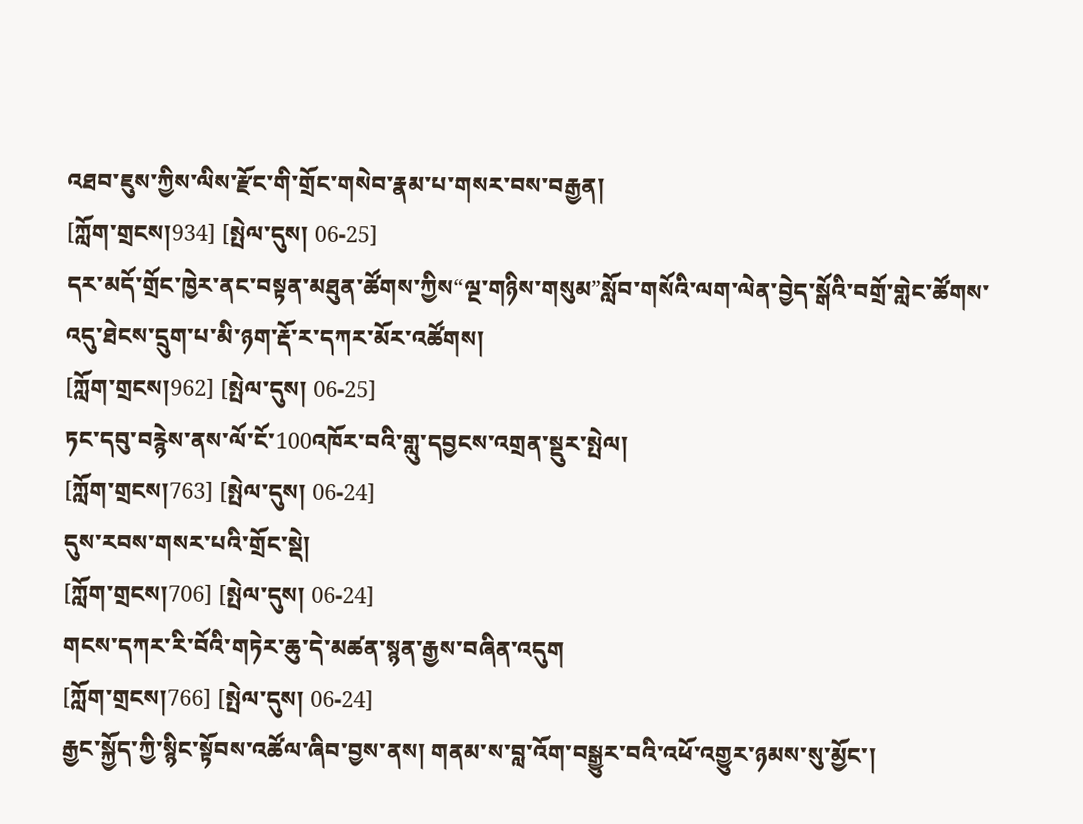འཐབ་ཇུས་ཀྱིས་ལིས་རྫོང་གི་གྲོང་གསེབ་རྣམ་པ་གསར་བས་བརྒྱན།
[ཀློག་གྲངས།934] [སྤེལ་དུས། 06-25]
དར་མདོ་གྲོང་ཁྱེར་ནང་བསྟན་མཐུན་ཚོགས་ཀྱིས“ལྔ་གཉིས་གསུམ”སློབ་གསོའི་ལག་ལེན་བྱེད་སྒོའི་བགྲོ་གླེང་ཚོགས་འདུ་ཐེངས་དྲུག་པ་མི་ཉག་རྡོ་ར་དཀར་མོར་འཚོགས།
[ཀློག་གྲངས།962] [སྤེལ་དུས། 06-25]
ཏང་དབུ་བརྙེས་ནས་ལོ་ངོ་100འཁོར་བའི་གླུ་དབྱངས་འགྲན་སྡུར་སྤེལ།
[ཀློག་གྲངས།763] [སྤེལ་དུས། 06-24]
དུས་རབས་གསར་པའི་གྲོང་སྡེ།
[ཀློག་གྲངས།706] [སྤེལ་དུས། 06-24]
གངས་དཀར་རི་བོའི་གཏེར་ཆུ་དེ་མཚན་སྙན་རྒྱས་བཞིན་འདུག
[ཀློག་གྲངས།766] [སྤེལ་དུས། 06-24]
རྒྱང་སྐྱོད་ཀྱི་སྙིང་སྟོབས་འཚོལ་ཞིབ་བྱས་ནས། གནམ་ས་བླ་འོག་བསྒྱུར་བའི་འཕོ་འགྱུར་ཉམས་སུ་མྱོང་།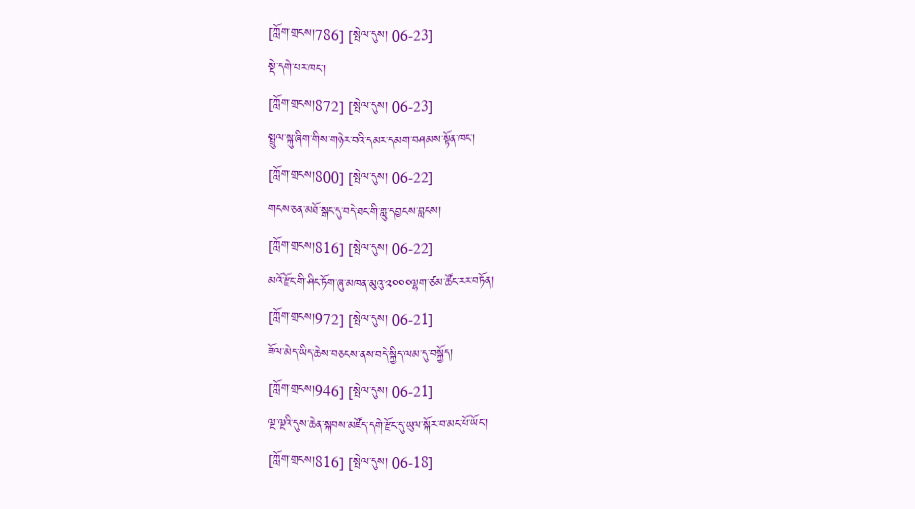[ཀློག་གྲངས།786] [སྤེལ་དུས། 06-23]
སྡེ་དགེ་པར་ཁང་།
[ཀློག་གྲངས།872] [སྤེལ་དུས། 06-23]
སྤྲུལ་སྐུ་ཞིག་གིས་གཉེར་བའི་དམར་དམག་བཤམས་སྟོན་ཁང་།
[ཀློག་གྲངས།800] [སྤེལ་དུས། 06-22]
གངས་ཅན་མཐོ་སྒང་དུ་བདེ་ཐང་གི་གླུ་དབྱངས་བླངས།
[ཀློག་གྲངས།816] [སྤེལ་དུས། 06-22]
མའོ་རྫོང་གི་ཤིང་ཏོག་ཞུ་མཁན་མུའུ་༢༠༠༠ལྷག་ཙམ་ཚོང་རར་བཏོན།
[ཀློག་གྲངས།972] [སྤེལ་དུས། 06-21]
ཟོལ་མེད་ཡིད་ཆེས་བཅངས་ནས་བདེ་སྐྱིད་ལམ་དུ་བསྐྱོད།
[ཀློག་གྲངས།946] [སྤེལ་དུས། 06-21]
ལྔ་ལྔའི་དུས་ཆེན་སྐབས་མཛོད་དགེ་རྫོང་དུ་ཡུལ་སྐོར་བ་མང་པོ་ཡོང་།
[ཀློག་གྲངས།816] [སྤེལ་དུས། 06-18]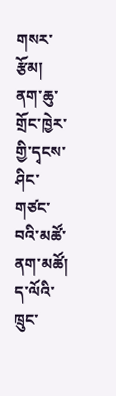གསར་རྩོམ།
ནག་ཆུ་གྲོང་ཁྱེར་གྱི་དྭངས་ཤིང་གཙང་བའི་མཚོ་ནག་མཚོ།
ད་ལོའི་ཁྲུང་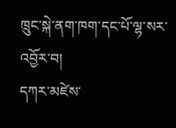ཁྲུང་སྐེ་ནག་ཁག་དང་པོ་ལྷ་སར་འབྱོར་བ།
དཀར་མཛེས་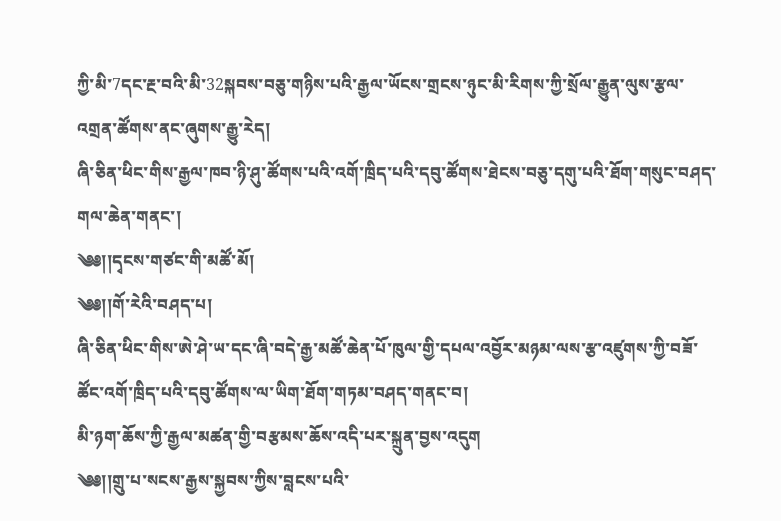ཀྱི་མི་7དང་རྔ་བའི་མི་32སྐབས་བཅུ་གཉིས་པའི་རྒྱལ་ཡོངས་གྲངས་ཉུང་མི་རིགས་ཀྱི་སྲོལ་རྒྱུན་ལུས་རྩལ་འགྲན་ཚོགས་ནང་ཞུགས་རྒྱུ་རེད།
ཞི་ཅིན་ཕིང་གིས་རྒྱལ་ཁབ་ཉི་ཤུ་ཚོགས་པའི་འགོ་ཁྲིད་པའི་དབུ་ཚོགས་ཐེངས་བཅུ་དགུ་པའི་ཐོག་གསུང་བཤད་གལ་ཆེན་གནང་།
༄༅།།དྭངས་གཙང་གི་མཚོ་མོ།
༄༅།།གོ་རེའི་བཤད་པ།
ཞི་ཅིན་ཕིང་གིས་ཨེ་ཤེ་ཡ་དང་ཞི་བདེ་རྒྱ་མཚོ་ཆེན་པོ་ཁུལ་གྱི་དཔལ་འབྱོར་མཉམ་ལས་རྩ་འཛུགས་ཀྱི་བཟོ་ཚོང་འགོ་ཁྲིད་པའི་དབུ་ཚོགས་ལ་ཡིག་ཐོག་གཏམ་བཤད་གནང་བ།
མི་ཉག་ཆོས་ཀྱི་རྒྱལ་མཚན་གྱི་བརྩམས་ཆོས་འདི་པར་སྐྲུན་བྱས་འདུག
༄༅།།གྲུ་པ་སངས་རྒྱས་སྐྱབས་ཀྱིས་བླངས་པའི་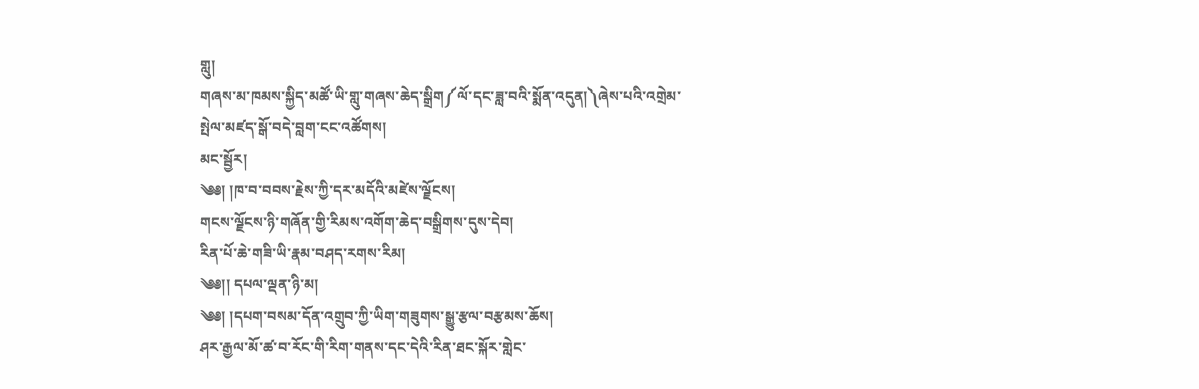གླུ།
གཞས་མ་ཁམས་སྐྱིད་མཚོ་ཡི་གླུ་གཞས་ཆེད་སྒྲིག༼ལོ་དང་ཟླ་བའི་སྨོན་འདུན།༽ཞེས་པའི་འགྲེམ་སྤེལ་མཛད་སྒོ་བདེ་བླག་ངང་འཚོགས།
མང་སྦྱོར།
༄༅། །ཁ་བ་བབས་རྗེས་ཀྱི་དར་མདོའི་མཛེས་ལྗོངས།
གངས་ལྗོངས་ཉི་གཞོན་གྱི་རིམས་འགོག་ཆེད་བསྒྲིགས་དུས་དེབ།
རིན་པོ་ཆེ་གཟི་ཡི་རྣམ་བཤད་རགས་རིམ།
༄༅།། དཔལ་ལྡན་ཉི་མ།
༄༅། །དཔག་བསམ་དོན་འགྲུབ་ཀྱི་ཡིག་གཟུགས་སྒྱུ་རྩལ་བརྩམས་ཆོས།
ཤར་རྒྱལ་མོ་ཚ་བ་རོང་གི་རིག་གནས་དང་དེའི་རིན་ཐང་སྐོར་གླེང་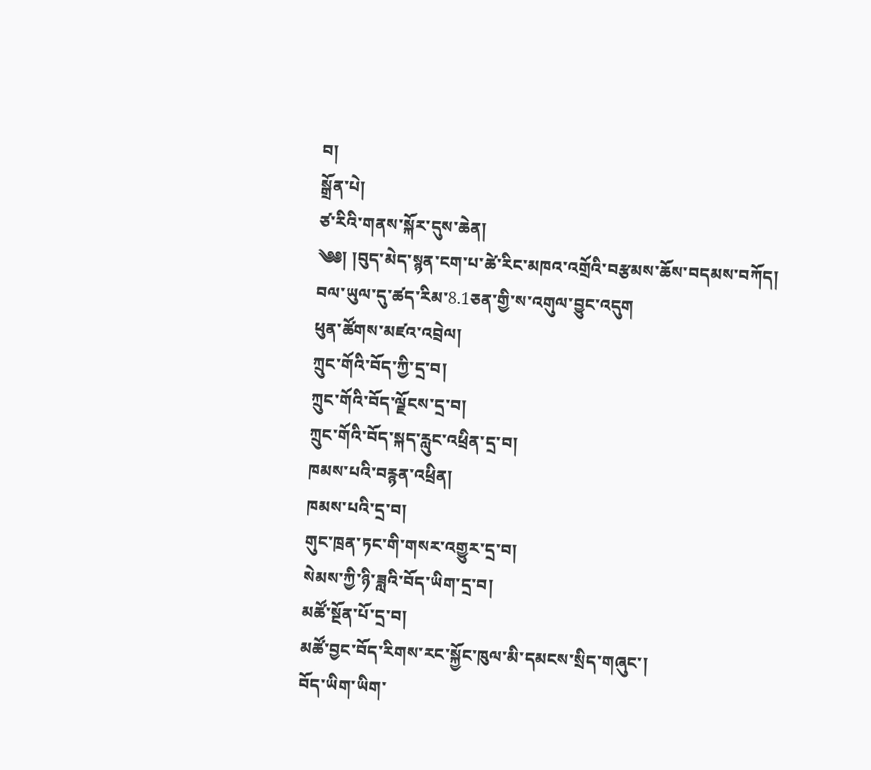བ།
སྒྲོན་པེ།
ཙ་རིའི་གནས་སྐོར་དུས་ཆེན།
༄༅། །བུད་མེད་སྙན་ངག་པ་ཚེ་རིང་མཁའ་འགྲོའི་བརྩམས་ཆོས་བདམས་བཀོད།
བལ་ཡུལ་དུ་ཚད་རིམ་8.1ཅན་གྱི་ས་འགུལ་བྱུང་འདུག
ཕུན་ཚོགས་མཛའ་འབྲེལ།
ཀྲུང་གོའི་བོད་ཀྱི་དྲ་བ།
ཀྲུང་གོའི་བོད་ལྗོངས་དྲ་བ།
ཀྲུང་གོའི་བོད་སྐད་རླུང་འཕྲིན་དྲ་བ།
ཁམས་པའི་བརྙན་འཕྲིན།
ཁམས་པའི་དྲ་བ།
གུང་ཁྲན་ཏང་གི་གསར་འགྱུར་དྲ་བ།
སེམས་ཀྱི་ཉི་ཟླའི་བོད་ཡིག་དྲ་བ།
མཚོ་སྔོན་པོ་དྲ་བ།
མཚོ་བྱང་བོད་རིགས་རང་སྐྱོང་ཁུལ་མི་དམངས་སྲིད་གཞུང་།
བོད་ཡིག་ཡིག་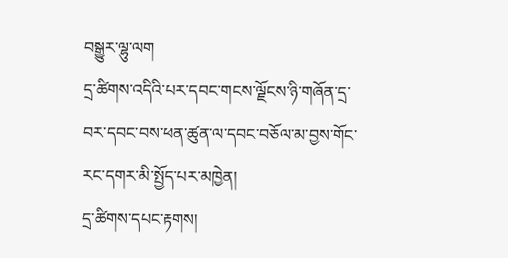བསྒྱུར་ལྷུ་ལག
དྲ་ཚིགས་འདིའི་པར་དབང་གངས་ལྗོངས་ཉི་གཞོན་དྲ་བར་དབང་བས་ཕན་ཚུན་ལ་དབང་བཅོལ་མ་བྱས་གོང་རང་དགར་མི་སྤྱོད་པར་མཁྱེན།
དྲ་ཚིགས་དཔང་རྟགས།